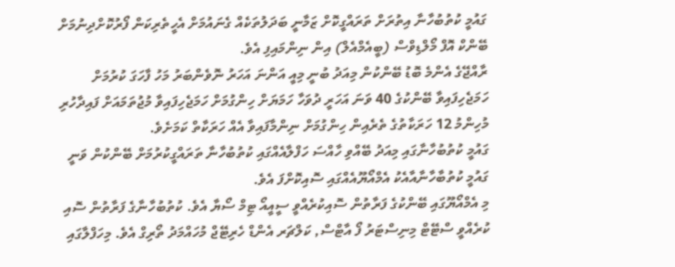ގައުމީ ކުތުބުހާނާ އިތުރަށް ތަރައްގީކޮށް ޒަމާނީ ބަދަލުތަކެއް ގެނައުމަށް އެހީތެރިކަން ފޯރުކޮށްދިނުމަށް ބޭންކް އޮފް މޯލްޑިވްސް (ބީއެމްއެލް) އިން ނިންމައިފި އެވެ.
ރާއްޖޭގެ އެންމެ ބޮޑު ބޭންކުން މިއަދު ބުނީ މިއީ އަންނަ އަހަރު ނޮވެންބަރު މަހު ފާހަގަ ކުރުމަށް ހަމަޖެހިފައިވާ ބޭންކުގެ 40 ވަނަ އަހަރީ ދުވަހާ ހަމަޔަށް ހިންގުމަށް ހަމަޖެހިފައިވާ މުޖުތަމައަށް ފައިދާހުރި މުހިންމު 12 ހަރަކާތުގެ ތެރެއިން ހިންގުމަށް ނިންމާފައިވާ އެއް ހަރަކާތް ކަމަށެވެ.
ގައުމީ ކުތުބުހާނާގައި މިއަދު ބޭއްވި ހާއްސަ ހަފްލާއެއްގައި ކުތުބުހާނާ ތަރައްގީކުރުމަށް ބޭންކުން ވަނީ ގައުމީ ކުތުބާހާނާއާއެކު އެމްއޯޔޫއެއްގައި ސޮއިކޮށްފަ އެވެ.
މި އެމްއޯޔޫގައި ބޭންކުގެ ފަރާތުން ސޮއިކުރެއްވީ ސީއީއޯ ޓިމް ސޯޔާ އެވެ. ކުތުބުހާނާގެ ފަރާތުން ސޮއި ކުރެއްވީ ސްޓޭޓް މިނިސްޓަރު ފޯ އާޓްސް, ކަލްޗަރ އެންޑް ހެރިޓޭޖް މުހައްމަދު ތޯރިގް އެވެ. މިހަފްލާގައި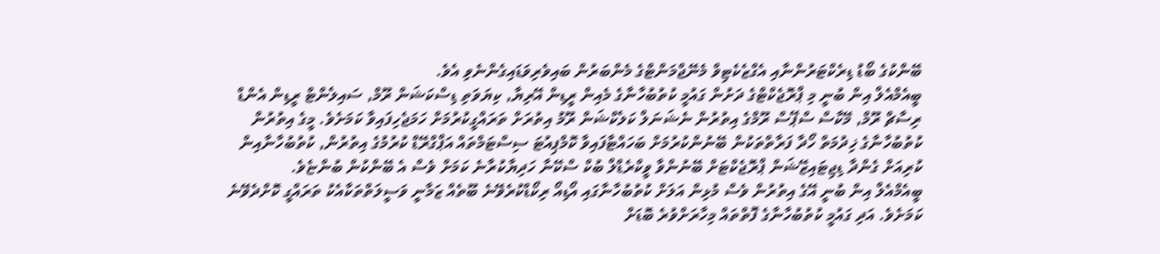ބޭންކުގެ ބޯޑު ޑިރެކްޓަރުންނާއި އެގްޒެކެޓިވް މެނޭޖްމަންޓްގެ މެންބަރުން ބައިވެރިވަޑައިގެންނެވި އެވެ.
ބީއެމްއެލް އިން ބުނީ މި ޕްރޮޖެކްޓްގެ ދަށުން ގައުމީ ކުތުބުހާނާގެ މެއިން ރީޑިން އޭރިޔާ, ކިޔަވަތި ޑިސްކަޝަން ރޫމް, ސައިލެންޓް ރީޑިން އެންޑް ރިސާޗް ރޫމް, މޭކާސް ސްޕޭސް ރޫމްގެ އިތުރުން ނެޝަނަލް ކަލެކްޝަން ރޫމު އިތުރަށް ތަރައްގީކުރުމަށް ހަމަޖެހިފައިވާ ކަމަށެވެ. މީގެ އިތުރުން ކުތުބުހާނާގެ ޚިދުމަތް ހޯދާ ފަރާތްތަކުން ބޭނުންކުރުމަށް ބަހައްޓާފައިވާ ކޮމްޕިއުޓަ ސިސްޓަމްތައް އަޕްގްރޭޑް ކުރުމުގެ އިތުރުން, ކުތުބުހާނާއިން ކުރިއަށް ގެންދާ ޑިޖިޓައިޒޭޝަން ޕްރޮޖެކްޓަށް ބޭނުންވާ ވީކްރެޑްލް ބުކް ސްކޭނާ ހަދިޔާކުރާނެ ކަމަށް ވެސް އެ ބޭންކުން ބުންޏެވެ.
ބީއެމްއެލް އިން ބުނީ އޭގެ އިތުރުން ވެސް މުޅިން އަލަށް ކުތުބުހާނާގައި އޯޑިއޯ ރިކޯޑްކުރެވޭނެ ބޫތެއް ޒަމާނީ ވަސީލަތްތަކާއެކު ތަރައްގީ ކޮށްދެވޭނެ ކަމަށެވެ. އަދި ގައުމީ ކުތުބުހާނާގެ ފޮތްތައް މިހާރަށްވުރެ ބޮޑަށް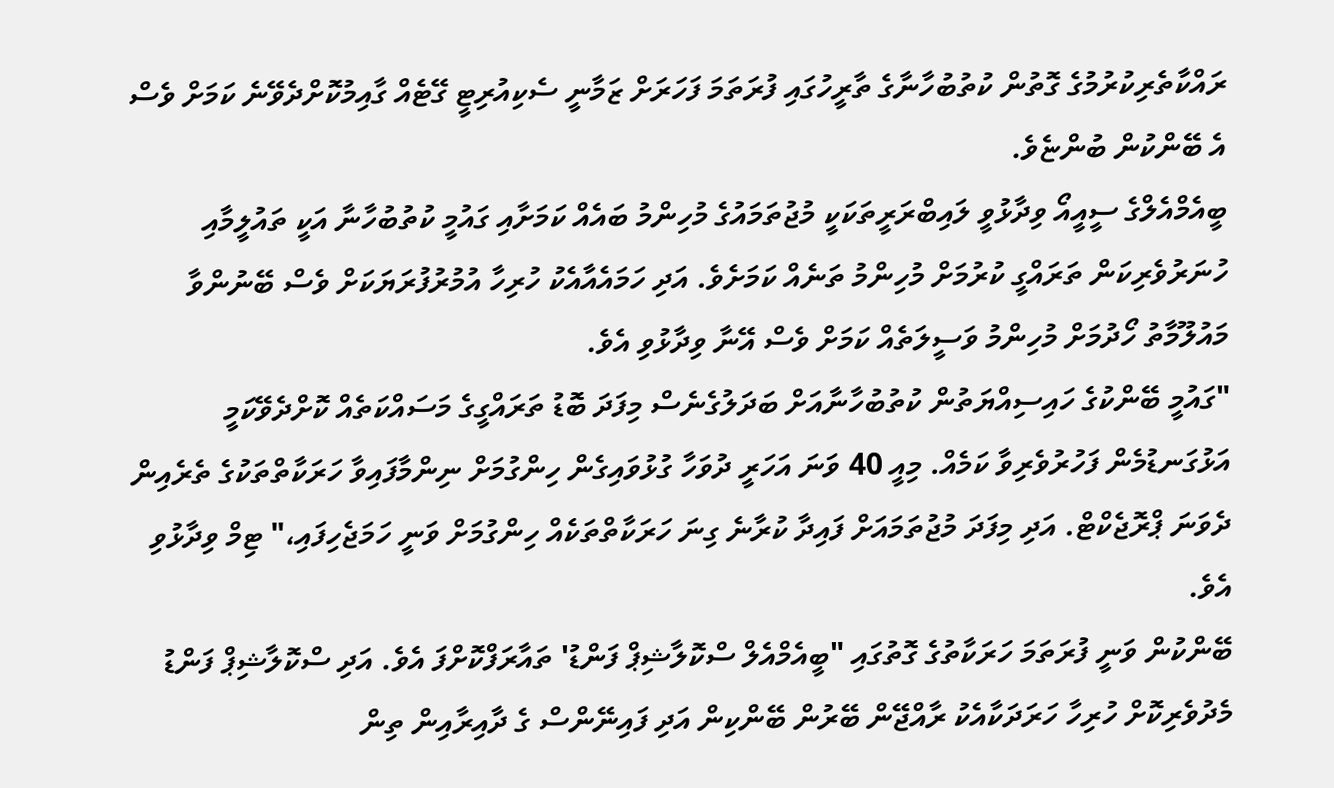ރައްކާތެރިކުރުމުގެ ގޮތުން ކުތުބުހާނާގެ ތާރީހުގައި ފުރަތަމަ ފަހަރަށް ޒަމާނީ ސެކިއުރިޓީ ގޭޓެއް ގާއިމުކޮށްދެވޭނެ ކަމަށް ވެސް އެ ބޭންކުން ބުންޏެވެ.
ބީއެމްއެލްގެ ސީއީއޯ ވިދާޅުވީ ލައިބްރަރީތަކަކީ މުޖުތަމައުގެ މުހިންމު ބައެއް ކަމަށާއި ގައުމީ ކުތުބުހާނާ އަކީ ތައުލީމާއި ހުނަރުވެރިކަން ތަރައްގީ ކުރުމަށް މުހިންމު ތަނެއް ކަމަށެވެ. އަދި ހަމައެއާއެކު ހުރިހާ އުމުރުފުރަޔަކަށް ވެސް ބޭނުންވާ މައުލޫމާތު ހޯދުމަށް މުހިންމު ވަސީލަތެއް ކަމަށް ވެސް އޭނާ ވިދާޅުވި އެވެ.
"ގައުމީ ބޭންކުގެ ހައިސިއްޔަތުން ކުތުބުހާނާއަށް ބަދަލުގެނެސް މިފަދަ ބޮޑު ތަރައްގީގެ މަސައްކަތެއް ކޮށްދެވޭކަމީ އަޅުގަނޑުމެން ފަހުރުވެރިވާ ކަމެއް. މިއީ 40 ވަނަ އަހަރީ ދުވަހާ ގުޅުވައިގެން ހިންގުމަށް ނިންމާފައިވާ ހަރަކާތްތަކުގެ ތެރެއިން ދެވަނަ ޕްރޮޖެކްޓް. އަދި މިފަދަ މުޖުތަމައަށް ފައިދާ ކުރާނެ ގިނަ ހަރަކާތްތަކެއް ހިންގުމަށް ވަނީ ހަމަޖެހިފައި،" ޓިމް ވިދާޅުވި އެވެ.
ބޭންކުން ވަނީ ފުރަތަމަ ހަރަކާތުގެ ގޮތުގައި "ބީއެމްއެލް ސްކޮލާޝިޕް ފަންޑު' ތައާރަފްކޮށްފަ އެވެ. އަދި ސްކޮލާޝިޕް ފަންޑު މެދުވެރިކޮށް ހުރިހާ ހަރަދަކާއެކު ރާއްޖޭން ބޭރުން ބޭންކިން އަދި ފައިނޭންސް ގެ ދާއިރާއިން ތިން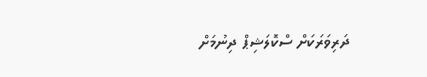ދަރިވަރަކަށް ސްކޮލަޝިޕް ދިނުމަށް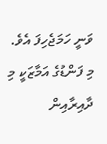ވަނީ ހަމަޖެހިފަ އެވެ. މި ފަންޑުގެ އަމާޒަކީ މި ދާއިރާއިން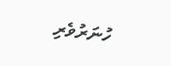ހުނަރުވެރި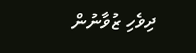ދިވެހި ޒުވާނުން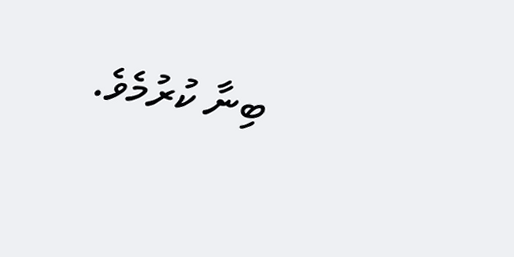ބިނާ ކުރުމެވެ.